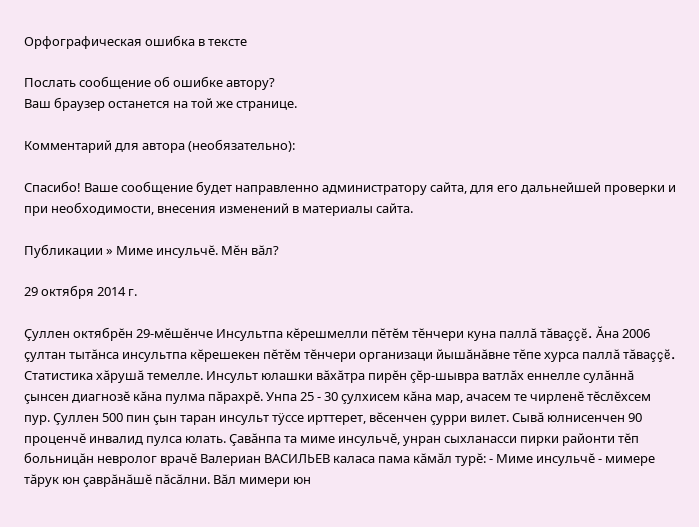Орфографическая ошибка в тексте

Послать сообщение об ошибке автору?
Ваш браузер останется на той же странице.

Комментарий для автора (необязательно):

Спасибо! Ваше сообщение будет направленно администратору сайта, для его дальнейшей проверки и при необходимости, внесения изменений в материалы сайта.

Публикации » Миме инсульчĕ. Мĕн вăл?

29 октября 2014 г.

Çуллен октябрĕн 29-мĕшĕнче Инсультпа кĕрешмелли пĕтĕм тĕнчери куна паллă тăваççĕ. Ăна 2006 çултан тытăнса инсультпа кĕрешекен пĕтĕм тĕнчери организаци йышăнăвне тĕпе хурса паллă тăваççĕ. Статистика хăрушă темелле. Инсульт юлашки вăхăтра пирĕн çĕр-шывра ватлăх еннелле сулăннă çынсен диагнозĕ кăна пулма пăрахрĕ. Унпа 25 - 30 çулхисем кăна мар, ачасем те чирленĕ тĕслĕхсем пур. Çуллен 500 пин çын таран инсульт тÿссе ирттерет, вĕсенчен çурри вилет. Сывă юлнисенчен 90 проценчĕ инвалид пулса юлать. Çавăнпа та миме инсульчĕ, унран сыхланасси пирки районти тĕп больницăн невролог врачĕ Валериан ВАСИЛЬЕВ каласа пама кăмăл турĕ: - Миме инсульчĕ - мимере тăрук юн çаврăнăшĕ пăсăлни. Вăл мимери юн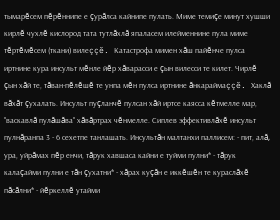тымарĕсем пĕрĕннипе е çурăлса кайнипе пулать. Миме темиçе минут хушши кирлĕ чухлĕ кислород тата тутлăхлă япаласем илейменнине пула миме тĕртĕмĕсем (ткани) вилеççĕ. Катастрофа мимен хăш пайĕнче пулса иртнине кура инсульт мĕнле йĕр хăварасси е çын вилесси те килет. Чирлĕ çын хăй те, тăван-пĕлĕшĕ те унпа мĕн пулса иртнине ăнкараймаççĕ. Хаклă вăхăт çухалать. Инсульт пуçланчĕ пулсан хăй иртсе каясса кĕтмелле мар, "васкавлă пулăшăва" хăвăртрах чĕнмелле. Сиплев эффективлăхĕ инсульт пулнăранпа 3 - 6 сехетпе танлашать. Инсультăн малтанхи паллисем: - пит, алă, ура, уйрăмах пĕр енчи, тăрук хавшаса кайни е туйми пулни* - тăрук калаçайми пулни е тăн çухатни* - хăрах куçăн е иккĕшĕн те кураслăхĕ пăсăлни* - йĕркеллĕ утайми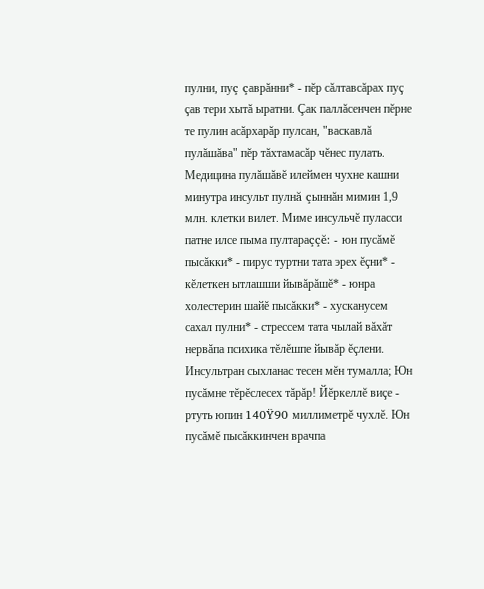пулни, пуç çаврăнни* - пĕр сăлтавсăрах пуç çав тери хытă ыратни. Çак паллăсенчен пĕрне те пулин асăрхарăр пулсан, "васкавлă пулăшăва" пĕр тăхтамасăр чĕнес пулать. Медицина пулăшăвĕ илеймен чухне кашни минутра инсульт пулнă çыннăн мимин 1,9 млн. клетки вилет. Миме инсульчĕ пуласси патне илсе пыма пултараççĕ: - юн пусăмĕ пысăкки* - пирус туртни тата эрех ĕçни* - кĕлеткен ытлашши йывăрăшĕ* - юнра холестерин шайĕ пысăкки* - хусканусем сахал пулни* - стрессем тата чылай вăхăт нервăпа психика тĕлĕшпе йывăр ĕçлени. Инсультран сыхланас тесен мĕн тумалла; Юн пусăмне тĕрĕслесех тăрăр! Йĕркеллĕ виçе - ртуть юпин 140Ÿ90 миллиметрĕ чухлĕ. Юн пусăмĕ пысăккинчен врачпа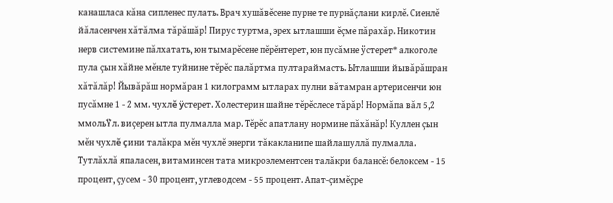канашласа кăна сипленес пулать. Врач хушăвĕсене пурне те пурнăçлани кирлĕ. Сиенлĕ йăласенчен хăтăлма тăрăшăр! Пирус туртма, эрех ытлашши ĕçме пăрахăр. Никотин нерв системине пăлхатать, юн тымарĕсене пĕрĕнтерет, юн пусăмне ÿстерет* алкоголе пула çын хăйне мĕнле туйнине тĕрĕс палăртма пултараймасть. Ытлашши йывăрăшран хăтăлăр! Йывăрăш нормăран 1 килограмм ытларах пулни вăтамран артерисенчи юн пусăмне 1 - 2 мм. чухлĕ ÿстерет. Холестерин шайне тĕрĕслесе тăрăр! Нормăпа вăл 5,2 ммольŸл. виçерен ытла пулмалла мар. Тĕрĕс апатлану нормине пăхăнăр! Куллен çын мĕн чухлĕ çини талăкра мĕн чухлĕ энерги тăкакланипе шайлашуллă пулмалла. Тутлăхлă япаласен, витаминсен тата микроэлементсен талăкри балансĕ: белоксем - 15 процент, çусем - 30 процент, углеводсем - 55 процент. Апат-çимĕçре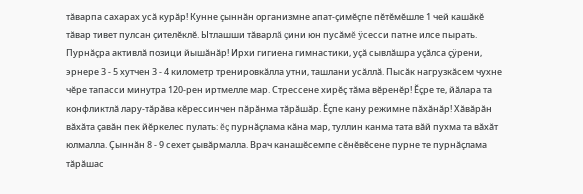тăварпа сахарах усă курăр! Кунне çыннăн организмне апат-çимĕçпе пĕтĕмĕшле 1 чей кашăкĕ тăвар тивет пулсан çителĕклĕ. Ытлашши тăварлă çини юн пусăмĕ ÿсесси патне илсе пырать. Пурнăçра активлă позици йышăнăр! Ирхи гигиена гимнастики, уçă сывлăшра уçăлса çÿрени, эрнере 3 - 5 хутчен 3 - 4 километр тренировкăлла утни, ташлани усăллă. Пысăк нагрузкăсем чухне чĕре тапасси минутра 120-рен иртмелле мар. Стрессене хирĕç тăма вĕренĕр! Ĕçре те, йăлара та конфликтлă лару-тăрăва кĕрессинчен пăрăнма тăрăшăр. Ĕçпе кану режимне пăхăнăр! Хăвăрăн вăхăта çавăн пек йĕркелес пулать: ĕç пурнăçлама кăна мар, туллин канма тата вăй пухма та вăхăт юлмалла. Çыннăн 8 - 9 сехет çывăрмалла. Врач канашĕсемпе сĕнĕвĕсене пурне те пурнăçлама тăрăшас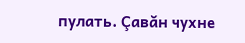пулать. Çавăн чухне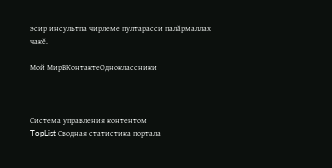эсир инсультпа чирлеме пултарасси палăрмаллах чакĕ.

Мой МирВКонтактеОдноклассники



Система управления контентом
TopList Сводная статистика портала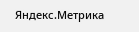Яндекс.Метрика